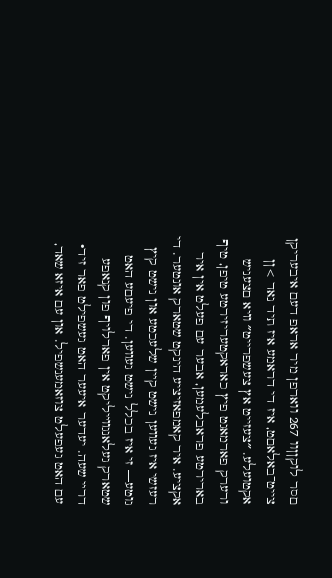םסר לוקןןוו 267 ווארפן מיר אראפ דעם איבעריקן צייט־באלאםט, איז די דראמע איז תיד נאד >ןן אקטועלע. ״צעזייט אץ צעשפרייט״ וױא םצעניש ורערק פארמאגט פיץ כאראקטעריזירטע טיפן, טיף בארירטע פראבלעמען, אבער עם פעלט אין איר אקציע. איר קאמפאזיציע הינקט שטארק אונטער. די רעזשי איז געװען נישט קײן שלעכטע און נישט קיץ גוטע— זי איז בכלל נישט געװען. די פיעםע האט שטארק געלאנגװײליקט אין פארלויף פון קנאפע דרײ שעה. יעדער איעער האט געשפילט פאר זיד• עם האט געפעלט צוזאמענשפיל. און עם איזא שאד,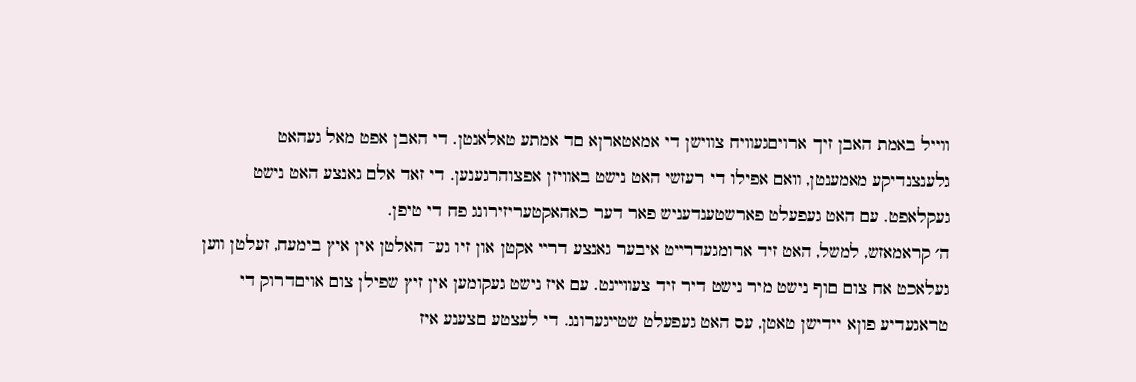וױיל באמת האבן זיך ארויםגעװיח צװישן די אמאטארןא םד אמתע טאלאנטן. די האבן אפט מאל געהאט גלענצנדיקע מאמענטן, װאם אפילו די רעזשי האט נישט באװיזן אפצוהרגענען. די זאד אלם גאנצע האט נישט געקלאפט. עם האט געפעלט פארשטענדעניש פאר דער כאהאקטעריזירונג פח די טיפן.
ה׳ קראמאזש, למשל, האט זיד ארומגעדרײט איבער גאנצע דרײ אקטן און זיו גע־ האלטן אין איץ בימעח, זעלטן װען געלאכט אח צום םוף נישט מיר נישט דיר זיד צעװײנט. עם איז נישט געקומען אין זיץ שפילן צום אויםדרוק די טראגעדיע פוןא יידישן טאטן, עס האט געפעלט שטײגערונג. די לעצטע םצענע איז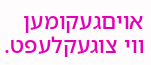אויםגעקומען װי צוגעקלעפט.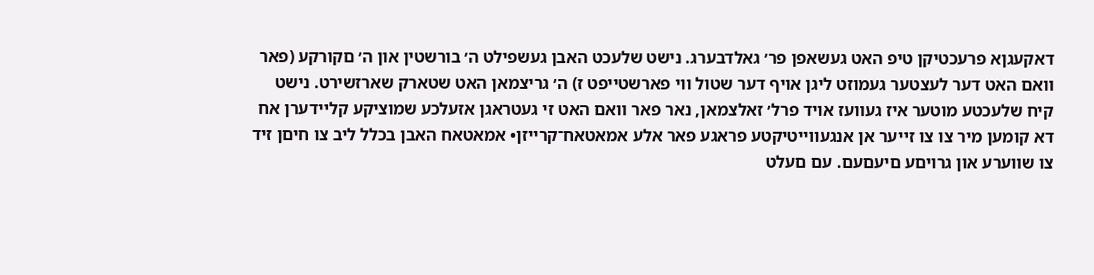דאקעגןא פרעכטיקן טיפ האט געשאפן פר׳ גאלדבערג. נישט שלעכט האבן געשפילט ה׳ בורשטין און ה׳ םקורקע (פאר װאם האט דער לעצטער געמוזט ליגן אויף דער שטול ווי פארשטייפט ז) ה׳ גריצמאן האט שטארק שארזשירט. נישט קיח שלעכטע מוטער איז געװעז אויד פרל׳ זאלצמאן, נאר פאר װאם האט זי געטראגן אזעלכע שמוציקע קלײדערן אח דא קומען מיר צו צו זײער אן אנגעוױיטיקטע פראגע פאר אלע אמאטאח־קרייזן• אמאטאח האבן בכלל ליב צו חיםן זיד צו שװערע און גרויםע םיעםעם. עם םעלט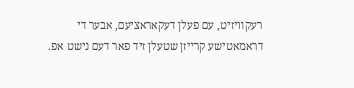רעקװיזיט, עם פעלן דעקאראציעם, אבער די דראמאטישע קרײזן שטעלן זיד פאר דעם נישט אפ.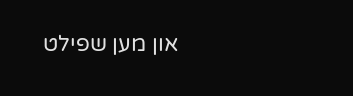און מען שפילט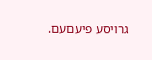גרויסע פיעםעם.